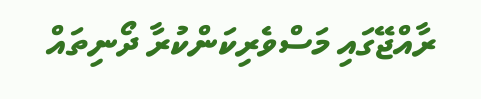ރާއްޖޭގައި މަސްވެރިކަންކުރާ ދޯނިތައް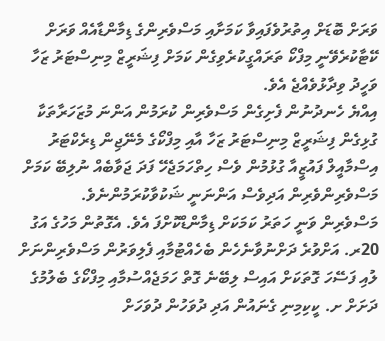ވަރަށް ބޮޑަށް އިތުރުވެފައިވާ ކަމަށާއި މަސްވެރިންގެ ޑިމާންޑާއެއް ވަރަށް ކޭޓާކުރެވޭނީ މިފްކޯ ތަރައްގީކުރެވިގެން ކަމަށް ފިޝަރީޒް މިނިސްޓަރު ޒަހާ ވަހީދު ވިދާޅުވެއްޖެ އެވެ.
އިއްޔެ ހެނދުނުން ފެށިގެން މަސްވެރިން ކުރަމުން އަންނަ މުޒަހަރާތަކާ ގުޅިގެން ފިޝަރީޒް މިނިސްޓަރު ޒަހާ އާއި މިފްކޯގެ މެނޭޖިން ޑިރެކްޓަރު އިސްމާއީލް ފައުޒީއާ ގުޅުމުން ވެސް ހިތްހަމަޖެހޭ ފަދަ ޖަވާބެއް ނުލިބޭ ކަމަށް މަސްވެރިންވެރިން އަދިވެސް އަންނަނީ ޝަކުވާކުރަމުންނެވެ.
މަސްވެރިން ވަނީ ހަތަރު ކަމަކަށް ޑިމާންޑްކޮށްފަ އެވެ. އެގޮތުން މަހުގެ އަގު 20ރ. އަށްވުރެ ދަށްނުވާނެހެން ބެހެއްޓުމާއި ފެލިވަރުން މަސްވެރިންނަށް ލުއި ފަސޭހަ ގޮތަކަށް އައިސް ލިބޭނެ ގޮތް ހަމަޖެއްސުމާއި މިފްކޯގެ ބެލުމުގެ ދަށަށް ށ. ކީކިމިނި ގެނައުން އަދި ދުވަހުން ދުވަހަށް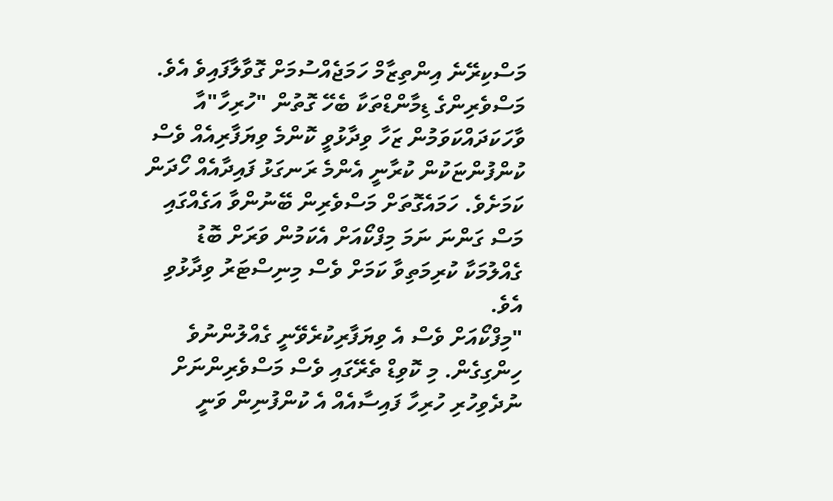މަސްކިރޭނެ އިންތިޒާމް ހަމަޖެއްސުމަށް ގޮވާލާފައިވެ އެވެ.
މަސްވެރިންގެ ޑިމާންޑްތަކާ ބެހޭ ގޮތުން "ހުރިހާ"އާ ވާހަކަދައްކަވަމުން ޒަހާ ވިދާޅުވީ ކޮންމެ ވިޔަފާރިއެއް ވެސް ކުންފުންޏަކުން ކުރާނީ އެންމެ ރަނގަޅު ފައިދާއެއް ހޯދަން ކަމަށެވެ. ހަމައެގޮތަށް މަސްވެރިން ބޭނުންވާ އަގެއްގައި މަސް ގަންނަ ނަމަ މިފްކޯއަށް އެކަމުން ވަރަށް ބޮޑު ގެއްލުމަކާ ކުރިމަތިވާ ކަމަށް ވެސް މިނިސްޓަރު ވިދާޅުވި އެވެ.
"މިފްކޯއަށް ވެސް އެ ވިޔަފާރިކުރެވޭނީ ގެއްލުންނުވެ ހިންގިގެން. މި ކޮވިޑް ތެރޭގައި ވެސް މަސްވެރިންނަށް ނުދެވިހުރި ހުރިހާ ފައިސާއެއް އެ ކުންފުނިން ވަނީ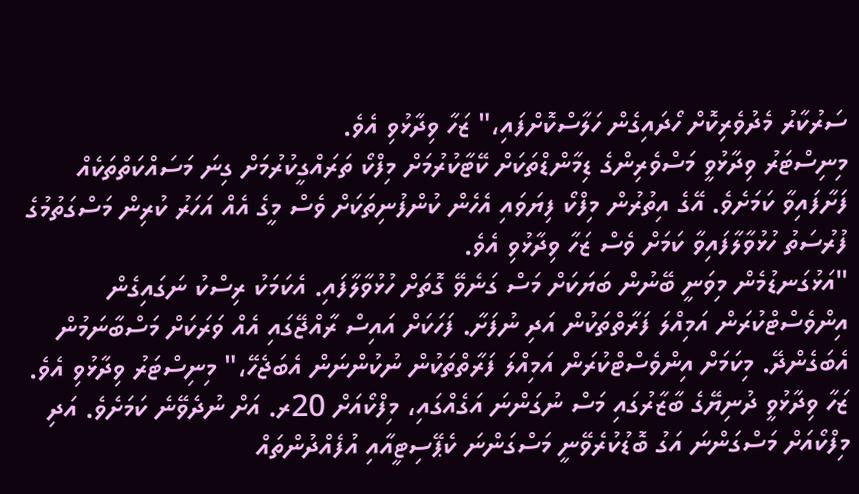ސަރުކާރު މެދުވެރިކޮށް ހޯދައިގެން ހަލާސްކޮށްފައި،" ޒަހާ ވިދާޅުވި އެވެ.
މިނިސްޓަރު ވިދާޅުވީ މަސްވެރިންގެ ޑިމާންޑްތަކަށް ކޭޓާކުރުމަށް މިފްކޯ ތަރައްގީކުރުމަށް ގިނަ މަސައްކަތްތަކެއް ފަށާފައިވާ ކަމަށެވެ. އޭގެ އިތުރުން މިފްކޯ ފިޔަވައި އެހެން ކުންފުނިތަކަށް ވެސް މީގެ އެއް އަހަރު ކުރިން މަސްގަތުމުގެ ފުރުސަތު ހުޅުވާލާފައިވާ ކަމަށް ވެސް ޒަހާ ވިދާޅުވި އެވެ.
"އަޅުގަނޑުމެން މިވަނީ ބޭނުން ބަޔަކަށް މަސް ގަނެވޭ ގޮތަށް ހުޅުވާލާފައި. އެކަމަކު ރިސްކު ނަގައިގެން އިންވެސްޓްކުރަން އަމިއްލަ ފަރާތްތަކުން އަދި ނުފަށާ. ފަހަކަށް އައިސް ރާއްޖޭގައި އެއް ވަރަކަށް މަސްބާނަމުން އެބަގެންދޭ. މިކަމަށް އިންވެސްޓްކުރަން އަމިއްލަ ފަރާތްތަކުން ނުކުންނަން އެބަޖެހޭ،" މިނިސްޓަރު ވިދާޅުވި އެވެ.
ޒަހާ ވިދާޅުވީ ދުނިޔޭގެ ބާޒާރުގައި މަސް ނުގަންނަ އަގެއްގައި، މިފްކޯއަށް 20ރ. އަށް ނުދެވޭނެ ކަމަށެވެ. އަދި މިފްކޯއަށް މަސްގަންނަ އަގު ބޮޑުކުރެވޭނީ މަސްގަންނަ ކެޕޭސިޓީއާއި އުފެއްދުންތައް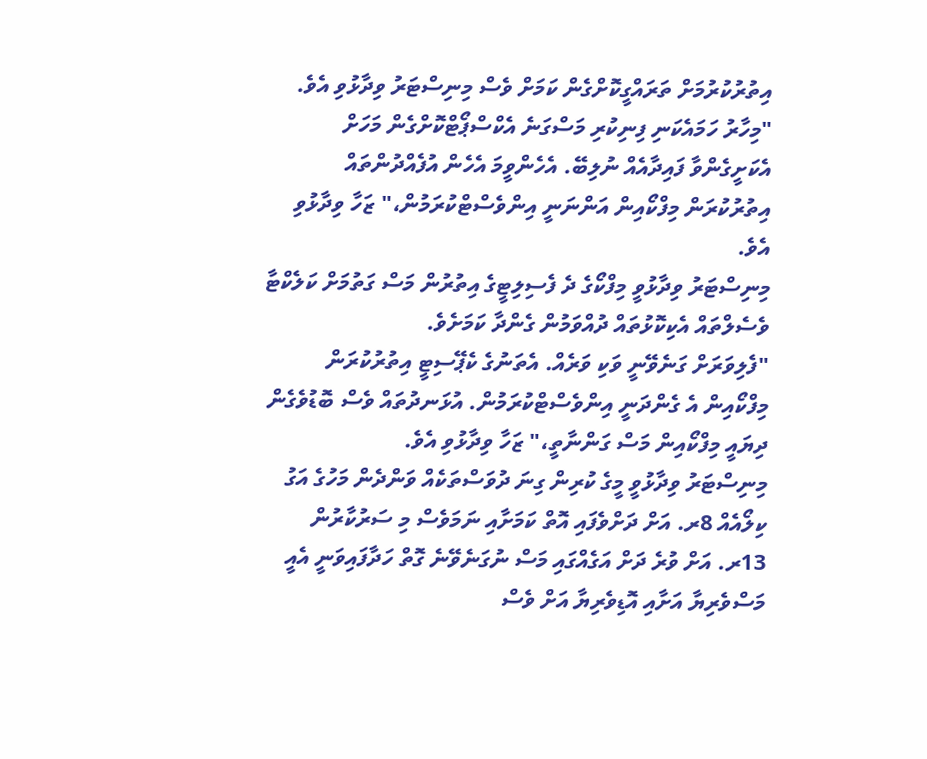އިތުރުކުރުމަށް ތަރައްގީކޮށްގެން ކަމަށް ވެސް މިނިސްޓަރު ވިދާޅުވި އެވެ.
"މިހާރު ހަމައެކަނި ފިނިކުރި މަސްގަނެ އެކްސްޕޯޓްކޮށްގެން މަހަށް އެކަށީގެންވާ ފައިދާއެއް ނުލިބޭ. އެހެންވީމަ އެހެން އުފެއްދުންތައް އިތުރުކުރަން މިފްކޯއިން އަންނަނީ އިންވެސްޓްކުރަމުން،" ޒަހާ ވިދާޅުވި އެވެ.
މިނިސްޓަރު ވިދާޅުވީ މިފްކޯގެ ދެ ފެސިލިޓީގެ އިތުރުން މަސް ގަތުމަށް ކަލެކްޓާ ވެސެލްތައް އެކިކޮޅުތައް ދުއްވަމުން ގެންދާ ކަމަށެވެ.
"ފެލިވަރަށް ގަނެވޭނީ ވަކި ވަރެއް. އެތަނުގެ ކެޕޭސިޓީ އިތުރުކުރަން މިފްކޯއިން އެ ގެންދަނީ އިންވެސްޓްކުރަމުން. އުޅަނދުތައް ވެސް ބޮޑުވެގެން ދިޔައީ މިފްކޯއިން މަސް ގަންނާތީ،" ޒަހާ ވިދާޅުވި އެވެ.
މިނިސްޓަރު ވިދާޅުވީ މީގެ ކުރިން ގިނަ ދުވަސްތަކެއް ވަންދެން މަހުގެ އަގު ކިލޯއެއް 8ރ. އަށް ދަށްވެފައި އޮތް ކަމަށާއި ނަމަވެސް މި ސަރުކާރުން 13ރ. އަށް ވުރެ ދަށް އަގެއްގައި މަސް ނުގަނެވޭނެ ގޮތް ހަދާފައިވަނީ އެއީ މަސްވެރިޔާ އަށާއި އޮޑިވެރިޔާ އަށް ވެސް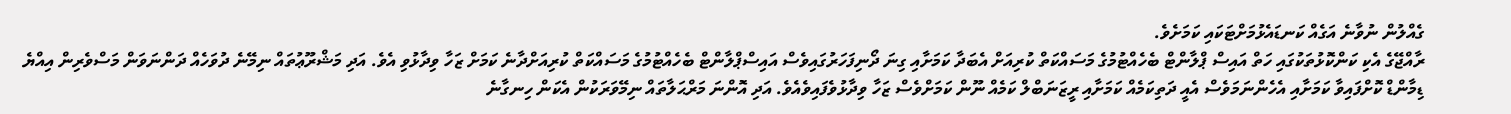ގެއްލުން ނުވާނެ އަގެއް ކަނޑައެޅުމަށްޓަކައި ކަމަށެވެ.
ރާއްޖޭގެ އެކި ކަންކޮޅުތަކުގައި ހަތް އައިސް ޕްލާންޓް ބެހެއްޓުމުގެ މަސައްކަތް ކުރިއަށް އެބަދާ ކަމަށާއި ގިނަ ދޯނިފަހަރުގައިވެސް އައިސްޕްލާންޓް ބެހެއްޓުމުގެ މަސައްކަތް ކުރިއަށްދާނެ ކަމަށް ޒަހާ ވިދާޅުވި އެވެ. އަދި މަޝްރޫޢުތައް ނިމޭނެ ދުވަހެއް ދަންނަވަން މަސްވެރިން އިއްޔެ ޑިމާންޑް ކޮށްފައިވާ ކަމަށާއި އެހެންނަމަވެސް އެއީ ދަތިކަމެއް ކަމަށާއި ރީޒަނަބްލް ކަމެއް ނޫން ކަމަށްވެސް ޒަހާ ވިދާޅުވެފައިވެއެވެ. އަދި އޮންނަ މަރްޙަލާތައް ނިމޭވަރަކުން އެކަން ހިނގާނެ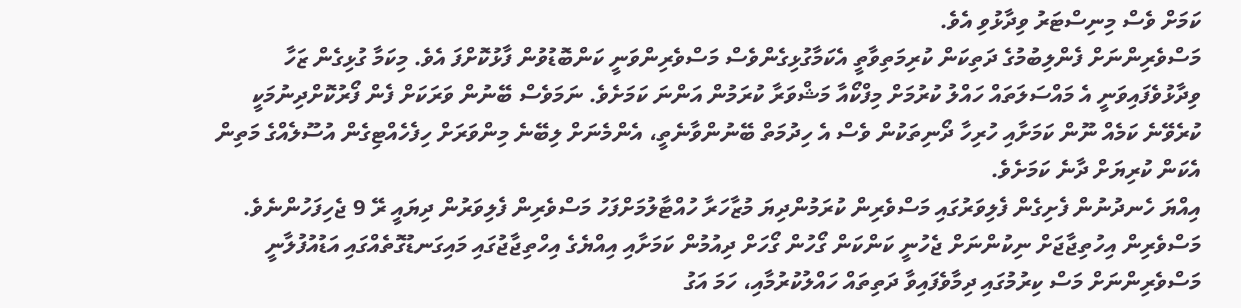ކަމަށް ވެސް މިނިސްޓަރު ވިދާޅުވި އެވެ.
މަސްވެރިންނަށް ފެންލިބުމުގެ ދަތިކަން ކުރިމަތިވާތީ އެކަމާގުޅިގެންވެސް މަސްވެރިންވަނީ ކަންބޮޑުވުން ފާޅުކޮށްފަ އެވެ. މިކަމާ ގުޅިގެން ޒަހާ ވިދާޅުވެފައިވަނީ އެ މައްސަލަތައް ހައްލު ކުރުމަށް މިފްކޯއާ މަޝްވަރާ ކުރަމުން އަންނަ ކަމަށެވެ. ނަމަވެސް ބޭނުން ވަރަކަށް ފެން ފޯރުކޮށްދިނުމަކީ ކުރެވޭނެ ކަމެއް ނޫން ކަމަށާއި ހުރިހާ ދޯނިތަކުން ވެސް އެ ހިދުމަތް ބޭނުންވާނެތީ، އެންމެނަށް ލިބޭނެ މިންވަރަށް ހިފެހެއްޓިގެން އުސޫލެއްގެ މަތިން އެކަން ކުރިޔަށް ދާނެ ކަމަށެވެ.
އިއްޔަ ހެނދުނުން ފެށިގެން ފެލިވަރުގައި މަސްވެރިން ކުރަމުންދިޔަ މުޒާހަރާ ހުއްޓާލުމަށްފަހު މަސްވެރިން ފެލިވަރުން ދިޔައީ ރޭ 9 ޖެހިފަހުންނެވެ. މަސްވެރިން އިހުތިޖާޖަށް ނިކުންނަށް ޖެހުނީ ކަންކަން ގޯހުން ގޯހަށް ދިއުމުން ކަމަށާއި އިއްޔެގެ އިހްތިޖާޖުގައި މައިގަނޑުގޮތެއްގައި އަޑުއުފުލާނީ މަސްވެރިންނަށް މަސް ކިރުމުގައި ދިމާވެފައިވާ ދަތިތައް ހައްލުކުރުމާއި، ހަމަ އަގު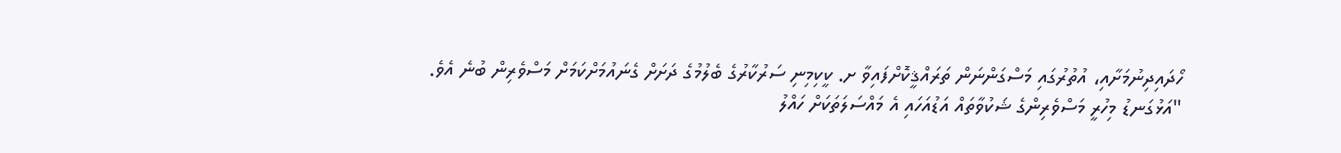ހޯދައިދިނުމަށާއި، އުތުރުގައި މަސްގަންނަން ތަރައްޤީކޮށްފައިވާ ށ. ކީކިމިނި ސަރުކާރުގެ ބެލުމުގެ ދަށަށް ގެނައުމަށްކަމަށް މަސްވެރިން ބުނެ އެވެ.
"އަޅުގަނޑު މިހުރީ މަސްވެރިންގެ ޝަކުވާތައް އަޑުއަހައި އެ މައްސަލަތަކަށް ހައްލު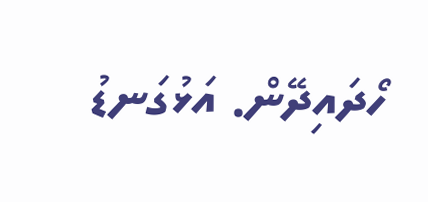ހޯދައިދޭން. އަޅުގަނޑު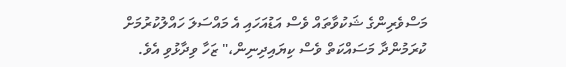މަސްވެރިންގެ ޝަކުވާތައް ވެސް އަޑުއަހައި އެ މައްސަލަ ހައްލުކުރުމަށް ކުރަމުންދާ މަސައްކަތް ވެސް ކިޔައިދިނިން،" ޒަހާ ވިދާޅުވި އެވެ.